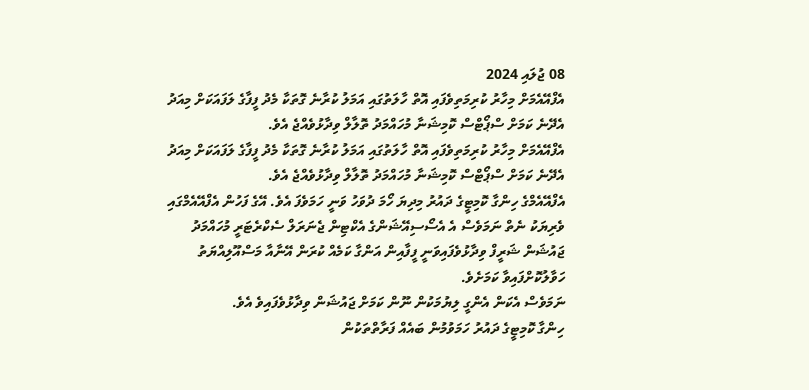08 ޖުލައި 2024
އެފްއޭއެމަށް މިހާރު ކުރިމަތިވެފައި އޮތް ހާލަތުގައި އަމަލު ކުރާނެ ގޮތަކާ މެދު ފީފާގެ ލަފައަކަށް މިއަދު އެދޭނެ ކަމަށް ސްޕޯޓްސް ކޮމިޝަނާ މުހައްމަދު ތޮލާލް ވިދާޅުވެއްޖެ އެވެ.
އެފްއޭއެމަށް މިހާރު ކުރިމަތިވެފައި އޮތް ހާލަތުގައި އަމަލު ކުރާނެ ގޮތަކާ މެދު ފީފާގެ ލަފައަކަށް މިއަދު އެދޭނެ ކަމަށް ސްޕޯޓްސް ކޮމިޝަނާ މުހައްމަދު ތޮލާލް ވިދާޅުވެއްޖެ އެވެ.
އެފްއޭއެމްގެ ހިންގާ ކޮމިޓީގެ ދައުރު މިދިޔަ ހޯމަ ދުވަހު ވަނީ ހަމަވެފަ އެވެ. އޭގެ ފަހުން އެފްއޭއެމްގައި ވެރިޔަކު ނެތް ނަމަވެސް އެ އެސޯސިއޭޝަންގެ އެކްޓިން ޖެނަރަލް ސެކްރެޓަރީ މުހައްމަދު ޖައުޝަން ޝަރީފް ވިދާޅުވެފައިވަނީ ފީފާއިން އަންގާ ކަމެއް ކުރަން އޭނާއާ މަސްއޫލިއްޔަތު ހަވާލުކޮށްފައިވާ ކަމަށެވެ.
ނަމަވެސް އެކަން އެންގީ ލިޔުމަކުން ނޫން ކަމަށް ޖައުޝަން ވިދާޅުވެފައިވެ އެވެ.
ހިންގާ ކޮމިޓީގެ ދައުރު ހަމަވުމުން ބައެއް ފަރާތްތަކުން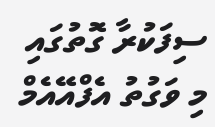ސިފަކުރާ ގޮތުގައި މި ވަގުތު އެފްއޭއެމް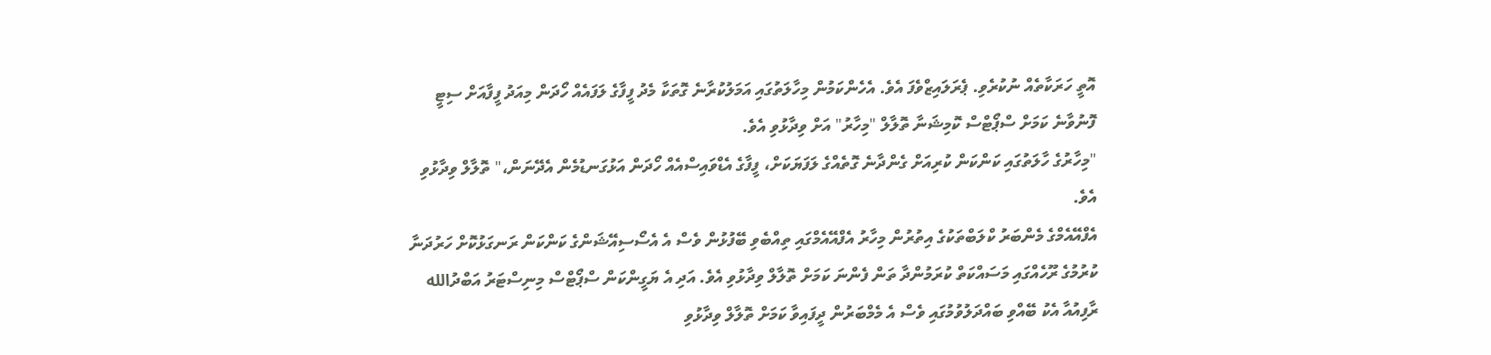އޮތީ ހަރަކާތެއް ނުކުރެވި. ޕެރަލައިޒްވެފަ އެވެ. އެހެންކަމުން މިހާލަތުގައި އަމަލުކުރާނެ ގޮތަކާ މެދު ފީފާގެ ލަފައެއް ހޯދަން މިއަދު ފީފާއަށް ސިޓީ ފޮނުވާނެ ކަމަށް ސްޕޯޓްސް ކޮމިޝަނާ ތޮލާލް "މިހާރު" އަށް ވިދާޅުވި އެވެ.
"މިހާރުގެ ހާލަތުގައި ކަންކަން ކުރިއަށް ގެންދާނެ ގޮތެއްގެ ލަފަޔަކަށް، ފީފާގެ އެޑްވައިސްއެއް ހޯދަން އަޅުގަނޑުމެން އެދޭނަން،" ތޮލާލް ވިދާޅުވި އެވެ.
އެފްއޭއެމްގެ މެންބަރު ކްލަބްތަކުގެ އިތުރުން މިހާރު އެފްއޭއެމްގައި ތިއްބެވި ބޭފުޅުން ވެސް އެ އެސޯސިއޭޝަންގެ ކަންކަން ރަނގަޅުކޮށް ހަރުދަނާ ކުރުމުގެ ރޫހެއްގައި މަސައްކަތް ކުރަމުންދާ ތަން ފެންނަ ކަމަށް ތޮލާލް ވިދާޅުވި އެވެ. އަދި އެ ޔަގީންކަން ސްޕޯޓްސް މިނިސްޓަރު އަބްދުالله ރާފިއުއާ އެކު ބޭއްވި ބައްދަލުވުމުގައި ވެސް އެ މެމްބަރުން ދީފައިވާ ކަމަށް ތޮލާލް ވިދާޅުވި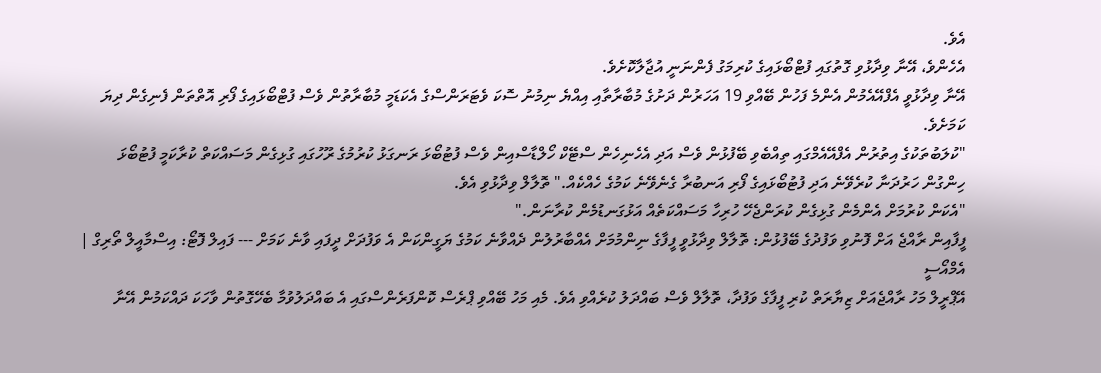އެވެ.
އެހެންވެ، އޭނާ ވިދާޅުވި ގޮތުގައި ފުޓްބޯޅައިގެ ކުރިމަގު ފެންނަނީ އުޖާލާކޮށެވެ.
އޭނާ ވިދާޅުވީ އެފްއޭއެމުން އެންމެ ފަހުން ބޭއްވި 19 އަހަރުން ދަށުގެ މުބާރާތާއި އިއްޔެ ނިމުނު ސޮކަ ވެޓަރަންސްގެ އެކަޑަމީ މުބާރާތުން ވެސް ފުޓްބޯޅައިގެ ފޯރި އޮތްތަން ފެނިގެން ދިޔަ ކަމަށެވެ.
"ކުލަބުތަކުގެ އިތުރުން އެފްއޭއެމްގައި ތިއްބެވި ބޭފުޅުން ވެސް އަދި އެހެނިހެން ސްޓޭކް ހޯލްޑާސްއިން ވެސް ފުޓުބޯޅަ ރަނގަޅު ކުރުމުގެ ރޫހުގައި ގުޅިގެން މަސައްކަތް ކުރާކަމީ ފުޓުބޯޅަ ހިންގުން ހަރުދަނާ ކުރެވޭނެ އަދި ފުޓުބޯޅައިގެ ފޯރި އަނބުރާ ގެނެވޭނެ ކަމުގެ ހެއްކެއް." ތޮލާލް ވިދާޅުވި އެވެ.
"އެކަން ކުރުމަށް އެންމެން ގުޅިގެން ކުރަންޖެހޭ ހުރިހާ މަސައްކަތެއް އަޅުގަނޑުމެން ކުރާނަން."
ފީފާއިން ރާއްޖެ އަށް ފޮނުވި ވަފުދުގެ ބޭފުޅުން: ތޮލާލް ވިދާޅުވީ ފީފާގެ ނިންމުމަށް އެއްބާރުލުން ދެއްވާނެ ކަމުގެ ޔަގީންކަން އެ ވަފުދަށް ދީފައި ވާނެ ކަމަށް --- ފައިލް ފޮޓޯ: އިސްމާއީލް ތޯރިގް | އެމްއޯސީ
އޭޕްރީލް މަހު ރާއްޖެއަށް ޒިޔާރަތް ކުރި ފީފާގެ ވަފުދާ، ތޮލާލް ވެސް ބައްދަލު ކުރެއްވި އެވެ. މެއި މަހު ބޭއްވި ޕްރެސް ކޮންފަރެންސްގައި އެ ބައްދަލުވުމާ ބެހޭގޮތުން ވާހަކަ ދައްކަމުން އޭނާ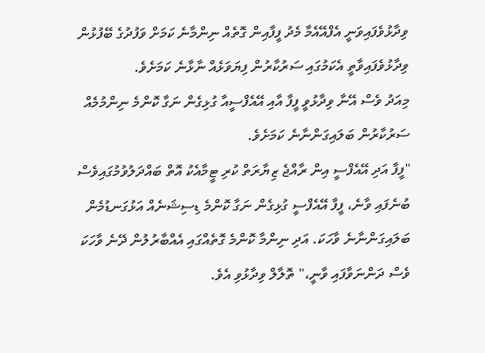ވިދާޅުވެފައިވަނީ އެފްއޭއެމާ މެދު ފީފާއިން ގޮތެއް ނިންމާނެ ކަމަށް ވަފުދުގެ ބޭފުޅުން ވިދާޅުވެފައިވާތީ އެކަމުގައި ސަރުކާރުން ފިޔަވަޅެއް ނާޅާނެ ކަމަށެވެ.
މިއަދު ވެސް އޭނާ ވިދާޅުވީ ފީފާ އާއި އޭއެފްސީއާ ގުޅިގެން ނަގާ ކޮންމެ ނިންމުމެއް ސަރުކާރުން ބަލައިގަންނާނެ ކަމަށެވެ.
"ފީފާ އަދި އޭއެފްސީ އިން ރާއްޖެ ޒިޔާރަތް ކުރި ޓީމާއެކު އޮތް ބައްދަލުވުމުގައިވެސް ބުނެފައި ވާނެ، ފީފާ އޭއެފްސީ ގުޅިގެން ނަގާ ކޮންމެ ޑިސިޝަނެއް އަޅުގަނޑުމެން ބަލައިގަންނާނެ ވާހަކަ. އަދި ނިންމާ ކޮންމެ ގޮތެއްގައި އެއްބާރުލުން ދޭނެ ވާހަކަ ވެސް ދަންނަވާފައި ވާނީ،" ތޮލާލް ވިދާޅުވި އެވެ.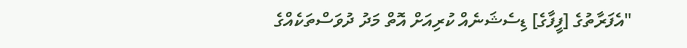"އެފަރާތުގެ [ފީފާގެ] ޑިސެޝަނެއް ކުރިއަށް އޮތް މަދު ދުވަސްތަކެއްގެ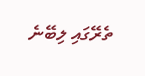ތެރޭގައި ލިބޭނެ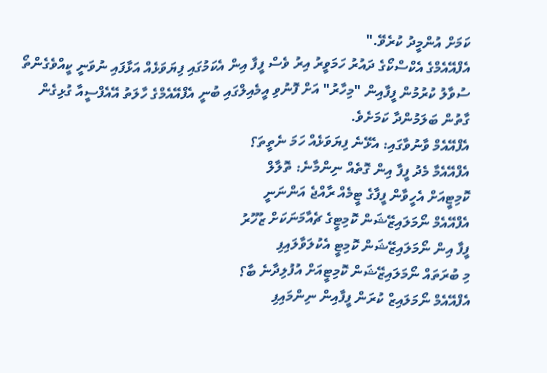ކަމަށް އުންމީދު ކުރެވޭ."
އެފްއޭއެމްގެ އެކްސްކޯގެ ދައުރު ހަމަވީރު އިރު ވެސް ފީފާ އިން އެކަމުގައި ފިޔަވަޅެއް އަޅާފައި ނުވަނީ ކީއްވެގެންތޯ ސުވާލު ކުރުމުން ފީފާއިން "މިހާރު" އަށް ފޮނުވި އީމެއިލްގައި ބުނީ އެފްއޭއެމްގެ ހާލަތު އޭއެފްސީއާ ގުޅިގެން ގާތުން ބަލަމުންދާ ކަމަށެވެ.
އެފްއޭއެމް ވާނުވާގައި: އެޅޭނެ ފިޔަވަޅެއް ހަމަ ނެތީތަ؟
އެފްއޭއެމާ މެދު ފީފާ އިން ގޮތެއް ނިންމާނެ: ތޮލާލް
ކޮމިޓީއަށް އެހީވާން ފީފާގެ ޓީމެއް ރާއްޖެ އަންނަނީ
އެފްއޭއެމް ނޯމަލައިޒޭޝަން ކޮމިޓީގެ ޗެއާމަނަކަށް ޒުހޫރު
ފީފާ އިން ނޯމަލައިޒޭޝަން ކޮމިޓީ އެކުލަވާލައިފި
މި ބުރަތައް ނޯމަލައިޒޭޝަން ކޮމިޓީއަށް އުފުލިދާނެ ބާ؟
އެފްއޭއެމް ނޯމަލައިޒް ކުރަން ފީފާއިން ނިންމައިފި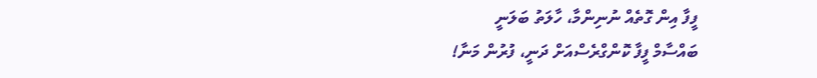ފީފާ އިން ގޮތެއް ނުނިންމާ، ހާލަތު ބަލަނީ
ބައްސާމް ފީފާ ކޮންގްރެސްއަށް ދަނީ، ފުރުން މަނާ!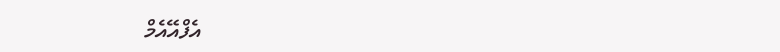އެފްއޭއެމް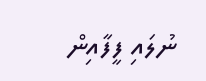ނުލައި ފީފާއިން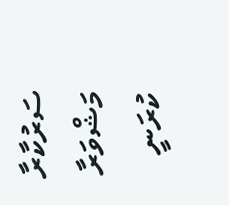ސަރުކާރާ މަޝްވަރާ ކުރަނީ